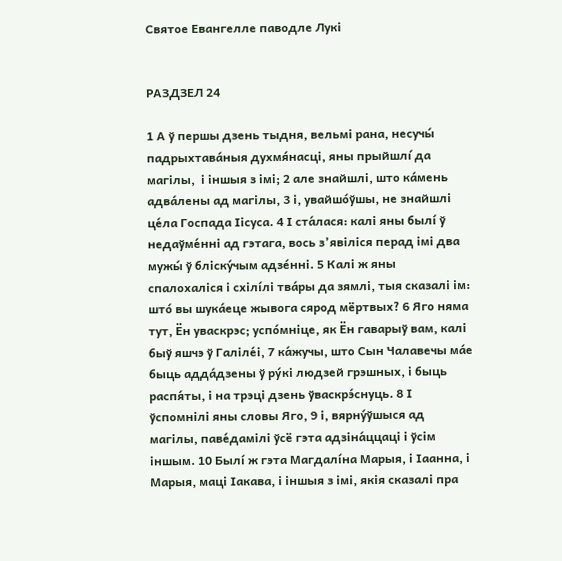Святое Евангелле паводле Лукі


РАЗДЗЕЛ 24

1 А ў першы дзень тыдня, вельмі рана, несучы́ падрыхтава́ныя духмя́насці, яны прыйшлі́ да магілы,  і іншыя з імі; 2 але знайшлі, што ка́мень адва́лены ад магілы, 3 і, увайшо́ўшы, не знайшлі це́ла Госпада Іісуса. 4 І ста́лася: калі яны былі́ ў недаўме́нні ад гэтага, вось з’явіліся перад імі два мужы́ ў бліску́чым адзе́нні. 5 Калі ж яны спалохаліся і схілі́лі тва́ры да зямлі, тыя сказалі ім: што́ вы шука́еце жывога сярод мёртвых? 6 Яго няма тут, Ён уваскрэс; успо́мніце, як Ён гаварыў вам, калі быў яшчэ ў Галіле́і, 7 ка́жучы, што Сын Чалавечы ма́е быць адда́дзены ў ру́кі людзей грэшных, і быць распя́ты, і на трэці дзень ўваскрэ́снуць. 8 І ўспомнілі яны словы Яго, 9 і, вярну́ўшыся ад магілы, паве́дамілі ўсё гэта адзіна́ццаці і ўсім іншым. 10 Былі́ ж гэта Магдалі́на Марыя, і Іаанна, і Марыя, маці Іакава, і іншыя з імі, якія сказалі пра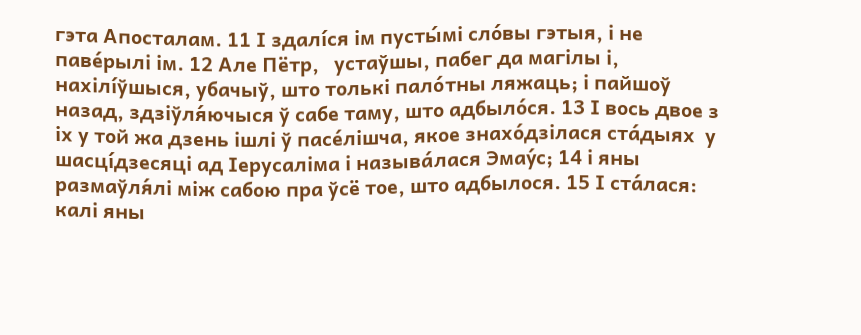гэта Апосталам. 11 І здалі́ся ім пусты́мі сло́вы гэтыя, і не паве́рылі ім. 12 Але Пётр,   устаўшы, пабег да магілы і, нахілі́ўшыся, убачыў, што толькі пало́тны ляжаць; і пайшоў назад, здзіўля́ючыся ў сабе таму, што адбыло́ся. 13 І вось двое з іх у той жа дзень ішлі ў пасе́лішча, якое знахо́дзілася ста́дыях  у шасці́дзесяці ад Іерусаліма і называ́лася Эмау́с; 14 і яны размаўля́лі між сабою пра ўсё тое, што адбылося. 15 І ста́лася: калі яны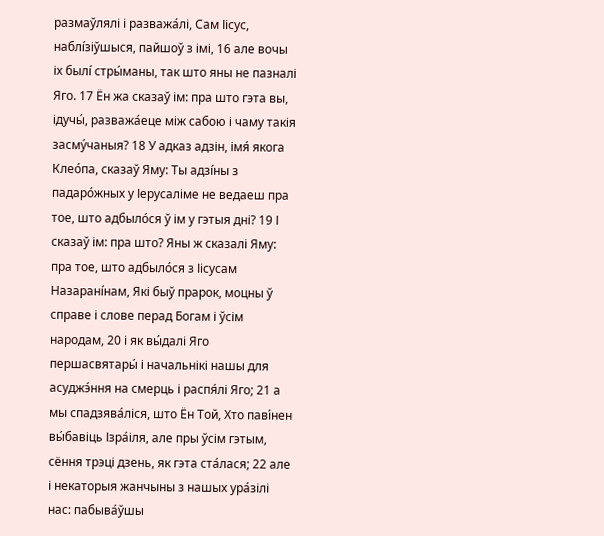размаўлялі і разважа́лі, Сам Іісус, наблі́зіўшыся, пайшоў з імі, 16 але вочы іх былі́ стры́маны, так што яны не пазналі Яго. 17 Ён жа сказаў ім: пра што гэта вы, ідучы́, разважа́еце між сабою і чаму такія засму́чаныя? 18 У адказ адзін, імя́ якога Клео́па, сказаў Яму: Ты адзі́ны з падаро́жных у Іерусаліме не ведаеш пра тое, што адбыло́ся ў ім у гэтыя дні? 19 І сказаў ім: пра што? Яны ж сказалі Яму: пра тое, што адбыло́ся з Іісусам Назарані́нам, Які быў прарок, моцны ў справе і слове перад Богам і ўсім народам, 20 і як вы́далі Яго першасвятары́ і начальнікі нашы для асуджэ́ння на смерць і распя́лі Яго; 21 а мы спадзява́ліся, што Ён Той, Хто паві́нен вы́бавіць Ізра́іля, але пры ўсім гэтым, сёння трэці дзень, як гэта ста́лася; 22 але і некаторыя жанчыны з нашых ура́зілі нас: пабыва́ўшы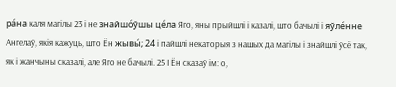ра́на каля магілы 23 і не знайшо́ўшы це́ла Яго, яны прыйшлі і казалі, што бачылі і яўле́нне Ангелаў, якія кажуць, што Ён жывы́; 24 і пайшлі некаторыя з нашых да магілы і знайшлі ўсё так, як і жанчыны сказалі, але Яго не бачылі. 25 І Ён сказаў ім: о,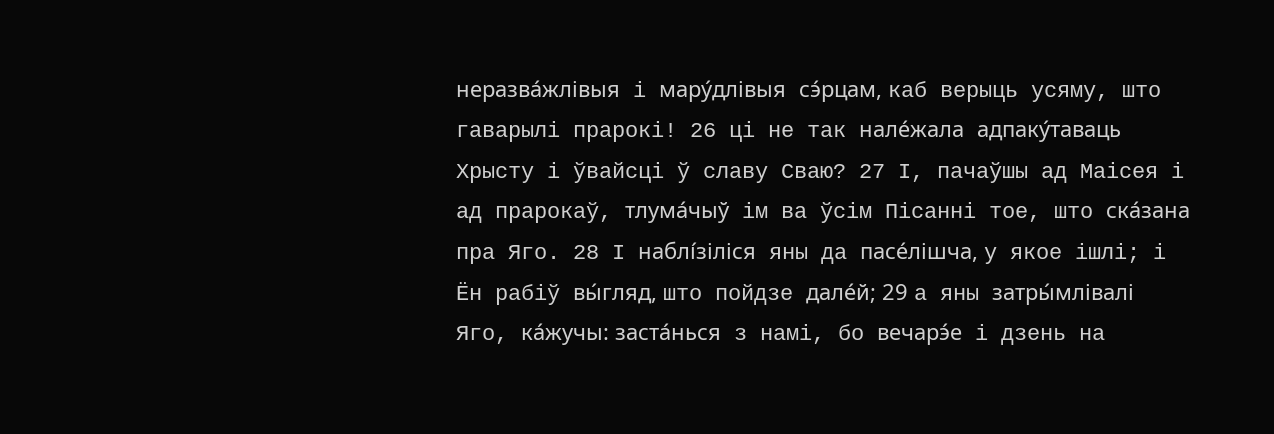неразва́жлівыя і мару́длівыя сэ́рцам, каб верыць усяму, што гаварылі прарокі! 26 ці не так нале́жала адпаку́таваць Хрысту і ўвайсці ў славу Сваю? 27 І, пачаўшы ад Маісея і ад прарокаў, тлума́чыў ім ва ўсім Пісанні тое, што ска́зана пра Яго. 28 І наблі́зіліся яны да пасе́лішча, у якое ішлі; і Ён рабіў вы́гляд, што пойдзе дале́й; 29 а яны затры́млівалі Яго, ка́жучы: заста́нься з намі, бо вечарэ́е і дзень на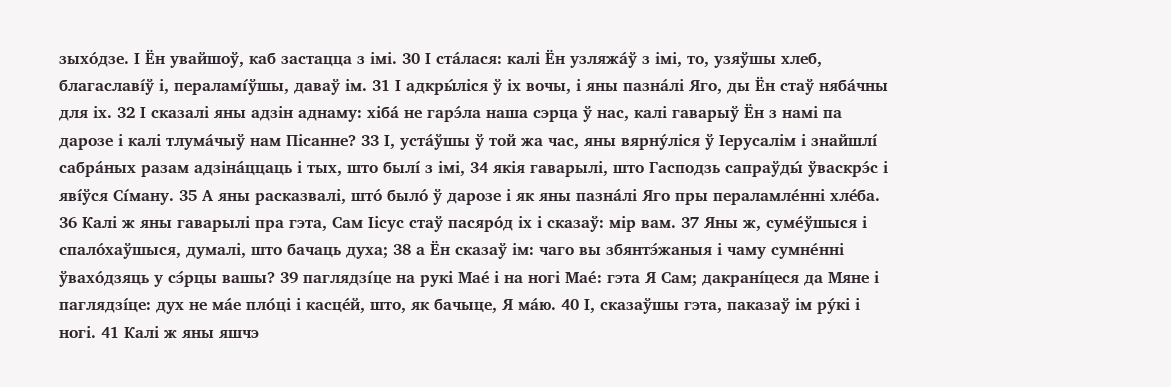зыхо́дзе. І Ён увайшоў, каб застацца з імі. 30 І ста́лася: калі Ён узляжа́ў з імі, то, узяўшы хлеб, благаславі́ў і, пераламі́ўшы, даваў ім. 31 І адкры́ліся ў іх вочы, і яны пазна́лі Яго, ды Ён стаў няба́чны для іх. 32 І сказалі яны адзін аднаму: хіба́ не гарэ́ла наша сэрца ў нас, калі гаварыў Ён з намі па дарозе і калі тлума́чыў нам Пісанне? 33 І, уста́ўшы ў той жа час, яны вярну́ліся ў Іерусалім і знайшлі́ сабра́ных разам адзіна́ццаць і тых, што былі́ з імі, 34 якія гаварылі, што Гасподзь сапраўды́ ўваскрэ́с і яві́ўся Сі́ману. 35 А яны расказвалі, што́ было́ ў дарозе і як яны пазна́лі Яго пры пераламле́нні хле́ба. 36 Калі ж яны гаварылі пра гэта, Сам Іісус стаў пасяро́д іх і сказаў: мір вам. 37 Яны ж, суме́ўшыся і спало́хаўшыся, думалі, што бачаць духа; 38 а Ён сказаў ім: чаго вы збянтэ́жаныя і чаму сумне́нні ўвахо́дзяць у сэ́рцы вашы? 39 паглядзі́це на рукі Мае́ і на ногі Мае́: гэта Я Сам; дакрані́цеся да Мяне і паглядзі́це: дух не ма́е пло́ці і касце́й, што, як бачыце, Я ма́ю. 40 І, сказаўшы гэта, паказаў ім ру́кі і ногі. 41 Калі ж яны яшчэ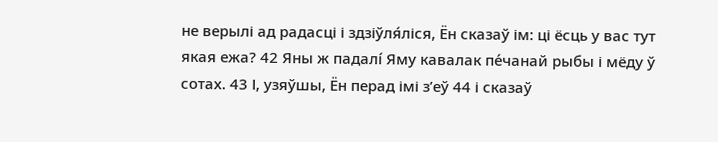не верылі ад радасці і здзіўля́ліся, Ён сказаў ім: ці ёсць у вас тут якая ежа? 42 Яны ж падалі́ Яму кавалак пе́чанай рыбы і мёду ў сотах. 43 І, узяўшы, Ён перад імі з’еў 44 і сказаў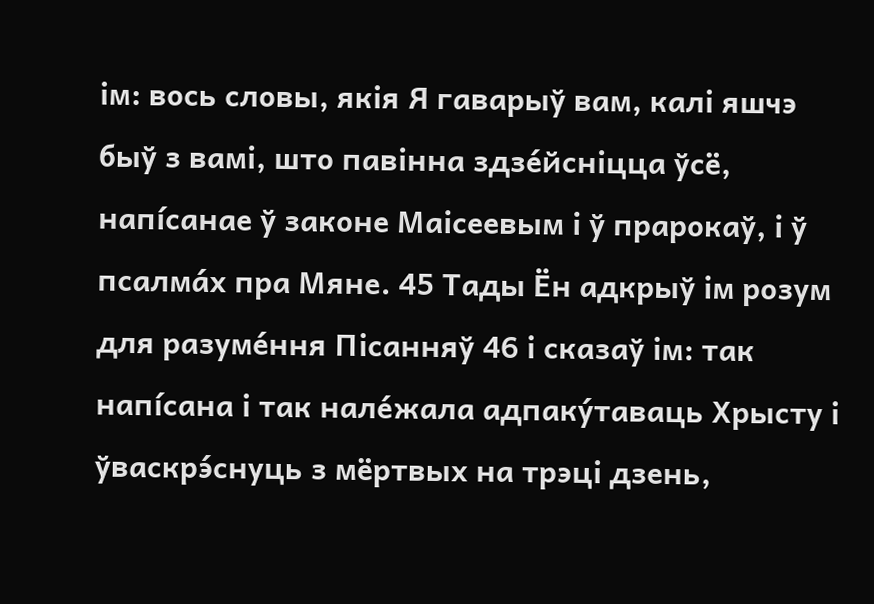ім: вось словы, якія Я гаварыў вам, калі яшчэ быў з вамі, што павінна здзе́йсніцца ўсё, напі́санае ў законе Маісеевым і ў прарокаў, і ў псалма́х пра Мяне. 45 Тады Ён адкрыў ім розум для разуме́ння Пісанняў 46 і сказаў ім: так напі́сана і так нале́жала адпаку́таваць Хрысту і ўваскрэ́снуць з мёртвых на трэці дзень,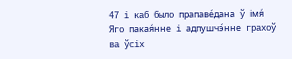47 і каб было прапаве́дана ў імя́ Яго пакая́нне і адпушчэ́нне грахоў ва ўсіх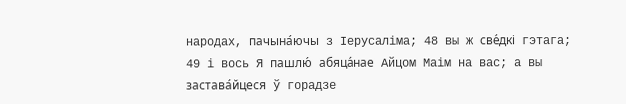народах, пачына́ючы з Іерусаліма; 48 вы ж све́дкі гэтага; 49 і вось Я пашлю́ абяца́нае Айцом Маім на вас; а вы застава́йцеся ў горадзе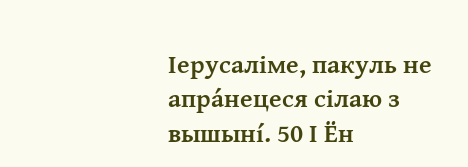Іерусаліме, пакуль не апра́нецеся сілаю з вышыні́. 50 І Ён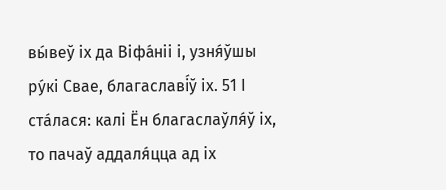вы́веў іх да Віфа́ніі і, узня́ўшы ру́кі Свае, благаславі́ў іх. 51 І ста́лася: калі Ён благаслаўля́ў іх, то пачаў аддаля́цца ад іх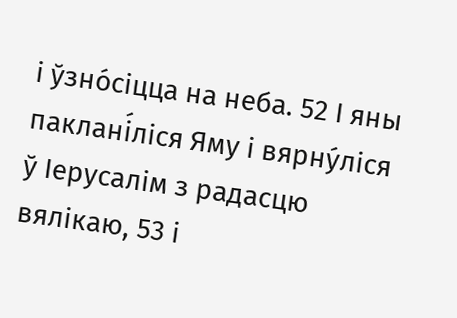і ўзно́сіцца на неба. 52 І яны паклані́ліся Яму і вярну́ліся ў Іерусалім з радасцю вялікаю, 53 і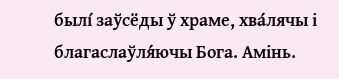былі́ заўсёды ў храме, хва́лячы і благаслаўля́ючы Бога. Амінь.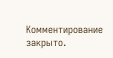Комментирование закрыто.